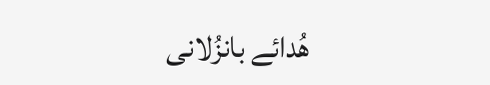هُدائے بانزُلانی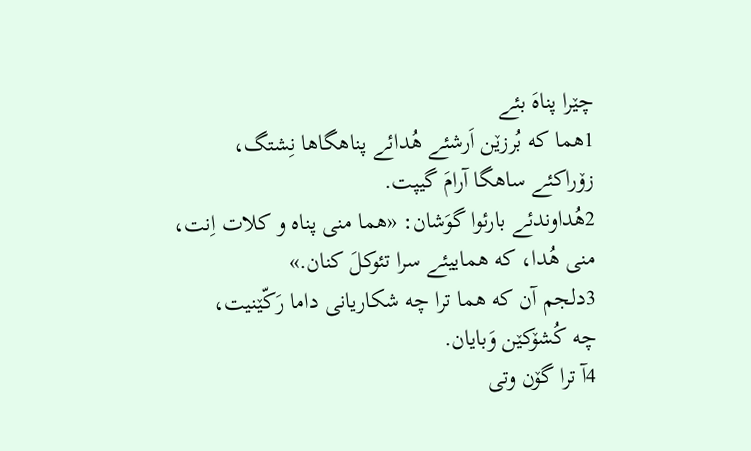چێرا پناهَ بئے
1هما که بُرزێن اَرشئے هُدائے پناهگاها نِشتگ،
زۆراکئے ساهگا آرامَ گیپت.
2هُداوندئے بارئوا گوَشان: «هما منی پناه و کلات اِنت،
منی هُدا، که هماییئے سرا تئوکلَ کنان.»
3دلجم آن که هما ترا چه شکاریانی داما رَکّێنیت،
چه کُشۆکێن وَبایان.
4آ ترا گۆن وتی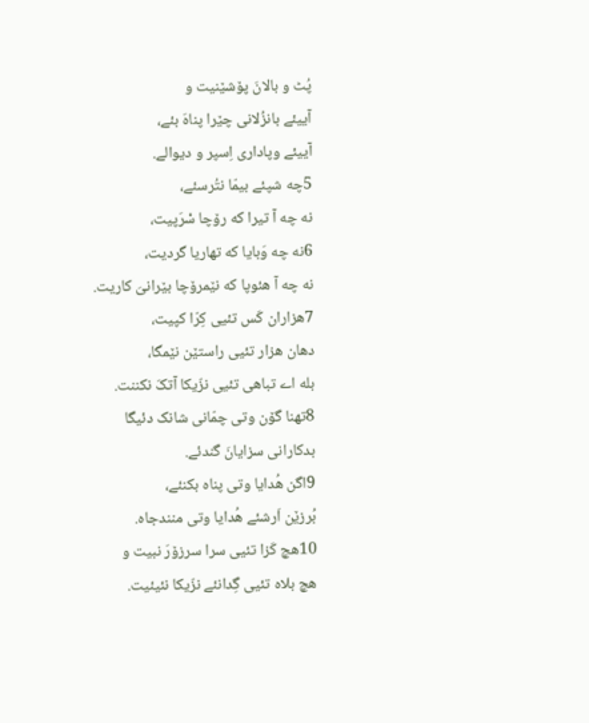پُٹ و بالانَ پۆشێنیت و
آییئے بانزُلانی چێرا پناهَ بئے،
آییئے وپاداری اِسپر و دیوالے.
5چه شپئے بیمّا نتُرسئے،
نه چه آ تیرا که رۆچا سْرَپیت،
6نه چه وَبایا که تهاریا گردیت،
نه چه آ هئوپا که نێمرۆچا بێرانیَ کاریت.
7هزاران کَس تئیی کِرّا کپیت،
دهان هزار تئیی راستێن نێمگا،
بله اے تباهی تئیی نزّیکا آتکَ نکننت.
8تهنا گۆن وتی چمّانی شانک دئیگا
بدکارانی سزایانَ گندئے.
9اگن هُدایا وتی پناه بکنئے،
بُرزێن اَرشئے هُدایا وتی منندجاه.
10هچ کَزا تئیی سرا سرزۆرَ نبیت و
هچ بلاه تئیی گِدانئے نزّیکا نئیئیت.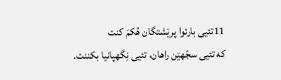11تئیی بارئوا پرێشتگان هُکمَ کنت
که تئیی سجّهێن راهان، تئیی نِگهپانیا بکننت.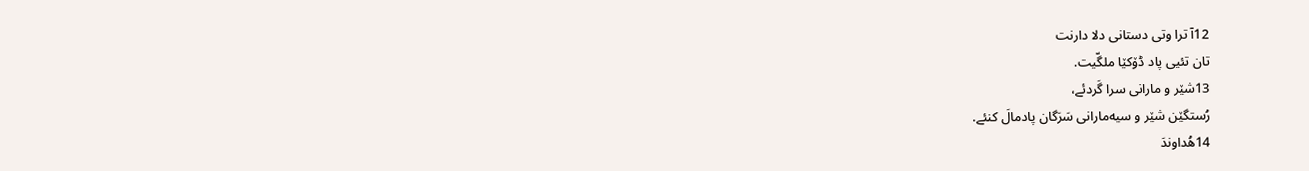12آ ترا وتی دستانی دلا دارنت
تان تئیی پاد ڈۆکێا ملگّیت.
13شێر و مارانی سرا گَردئے،
رُستگێن شێر و سیه‌مارانی سَرَگان پادمالَ کنئے.
14هُداوندَ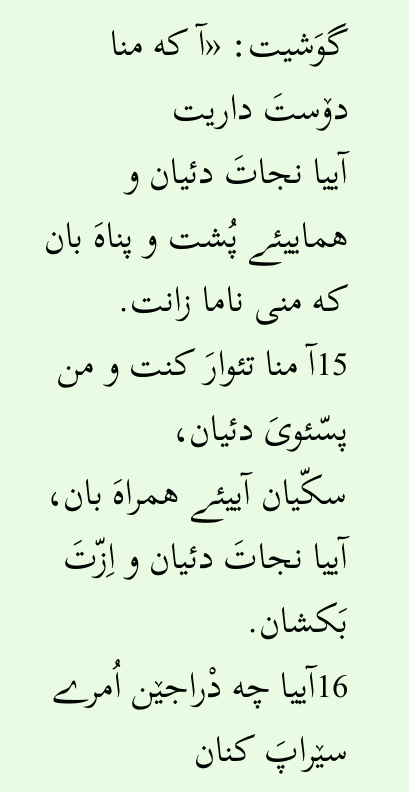گوَشیت: «آ که منا دۆستَ داریت
آییا نجاتَ دئیان و
هماییئے پُشت و پناهَ بان که منی ناما زانت.
15آ منا تئوارَ کنت و من پسّئویَ دئیان،
سکّیان آییئے همراهَ بان،
آییا نجاتَ دئیان و اِزّتَ بَکشان.
16آییا چه دْراجێن اُمرے سێراپَ کنان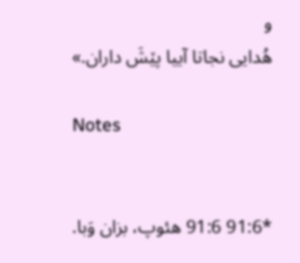و
هُدایی نجاتا آییا پێشَ داران.»

Notes


*91:6 91:6 هئوپ، بزان وَبا.